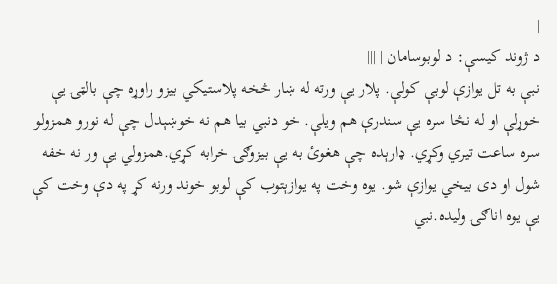|
د ژوند کيسې: د لوبوسامان | |||
نبې به تل يوازې لوبې کولې. پلار يې ورته له ښار څخه پلاستيکي بيزو راوړه چې بالټۍ يې خوړلې او له نڅا سره يې سندرې هم ويلې. خو دنبي بيا هم نه خوښېدل چې له نورو همزولو سره ساعت تيري وکړي. ډارېده چې هغوئ به يې بيزوګۍ خرابه کړي.همزولي يې ور نه خفه شول او دی بيخي يوازې شو. يوه وخت په يوازېتوب کې لوبو خوند ورنه کړ په دې وخت کې يې يوه اناګۍ وليده.نبي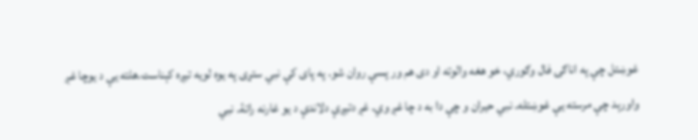غوښتل چې په اناګۍ فال وګوري، خو هغه والوته او دی هم ور پسې روان شو. په پای کې نبي ستړی په يوه لويه تيږه کېناست.هلته يې د يوچا غږ واورېد چې مرسته يې غوښتله. نبي حيران و چې دا به د چا غږ وي. غږ دتيږې دلاندې د يو غارنه راتۀ. نبي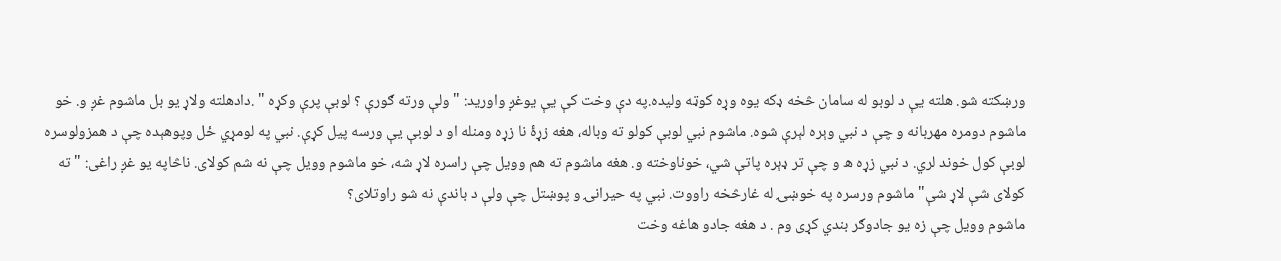ورښکته شو. هلته يې د لوبو له سامان څخه ډکه يوه وړه کوټه وليده.په دې وخت کې يې يوغږ واوريد: " ولې ورته ګورې ؟ لوبې پرې وکړه " .دادهلته ولاړ يو بل ماشوم غږ و. خو ماشوم دومره مهربانه و چې د نبي وېره لېرې شوه. ماشوم نبي لوبې کولو ته وباله، هغه زړۀ نا زړه ومنله او د لوبې يې ورسه پيل کړې. نبي په لومړي ځل وپوهېده چې د همزولوسره لوبې کول خوند لري. د نبي زړه ه و چې تر ډېره پاتې شي، خوناوخته و. هغه ماشوم ته هم وويل چې راسره لاړ شه، خو ماشوم وويل چې نه شم کولای. ناڅاپه يو غږ راغی: " ته کولای شې لاړ شې" ماشوم ورسره په خوښۍ له غارڅخه راووت. نبي په حيرانۍ و پوښتل چې ولې د باندې نه شو راوتلای؟
ماشوم وويل چې زه يو جادوګر بندي کړی وم . د هغه جادو هاغه وخت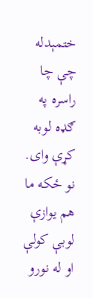ختمېدله چې چا راسره په ګډه لوبه کړې وای. نو ځکه ما هم يوازې لوبې کولې او له نورو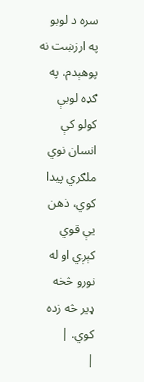سره د لوبو په ارزښت نه پوهېدم. په ګډه لوبې کولو کې انسان نوي ملګري پيدا کوي، ذهن يې قوي کېږي او له نورو څخه ډير څه زده کوي. |
|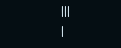|||
|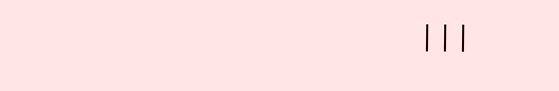|||